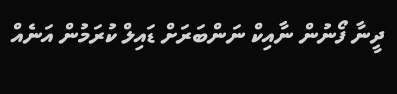ދީނާ ފޯނުން ނާއިކް ނަންބަރަށް ޑައިލް ކުރަމުން އަނެއް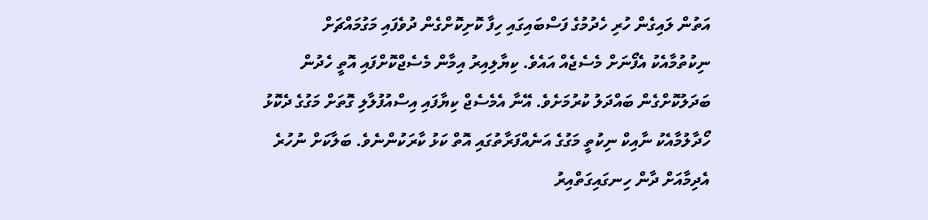އަތުން ލައިގެން ހުރި ހެދުމުގެ ފަސްބައިގައި ހިފާ ކޮށިކޮށްގެން ދުވެފައި މަގުމައްޗަށް ނިކުތުމާއެކު އެފޯނަށް މެސެޖެއް އައެވެ. ކިޔާލިއިރު އިމާން މެސެޖްކޮށްފައި އޮތީ ހެދުން ބަދަލުކޮށްގެން ބައްދަލު ކުރުމަށެވެ. އޭނާ އެމެސެޖް ކިޔާފައި އިސްއުފުލާލި ގޮތަށް މަގުގެ ދެކޮޅު ހޯދާލުމާއެކު ނާއިކް ނިކުތީ މަގުގެ އަނެއްފަރާތުގައި އޮތް ކަޅު ކާރަކުންނެވެ. ބަލާކަށް ނުހުރެ އެދިމާއަށް ދާން ހިނގައިގަތްއިރު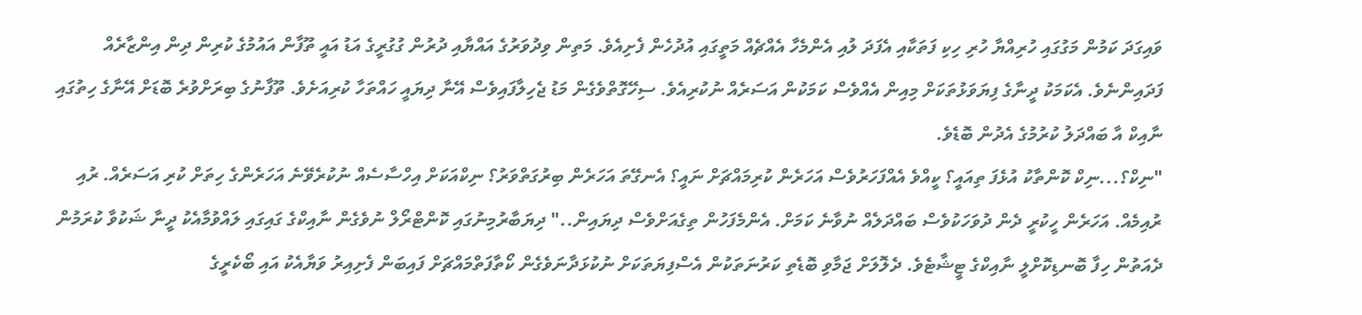ވައިގަދަ ކަމުން މަގުގައި ހުރިއްޔާ ހުރި ހިކި ފަތަކާއި އެފަދަ ލުއި އެންމެހާ އެއްޗެއް މަތީގައި އުދުހެން ފެށިއެވެ. މަތިން ވިދުވަރުގެ އައްޔާއި ދުރުން ގުގުރީގެ އަޑު އައީ ތޫފާން އައުމުގެ ކުރިން ދިން އިންޒާރެއް ފަދައިންނެވެ. އެކަމަކު ދީނާގެ ފިޔަވަޅުތަކަށް މިއިން އެއްވެސް ކަމަކުން އަސަރެއް ނުކުރިއެވެ. ސިހޭގޮތްވެގެން މަޑު ޖެހިލާފައިވެސް އޭނާ ދިޔައީ ހައްތަހާ ކުރިއަށެވެ. ތޫފާނުގެ ބިރަށްވުރެ ބޮޑަށް އޭނާގެ ހިތުގައި ނާއިކް އާ ބައްދަލު ކުރުމުގެ އެދުން ބޮޑެވެ.
"ނިކް؟...ނިކް ކޮންތާކު އުޅެފަ ތިއައީ؟ ކީއްވެ އެއްފަހަރުވެސް އަހަރެން ކުރިމައްޗަށް ނައީ؟ އެނގޭތަ އަހަރެން ބިރުގަތްވަރު؟ ނިކްއަކަށް އިހްސާސެއް ނުކުރެވޭނެ އަހަރެންގެ ހިތަށް ކުރި އަސަރެއް. ރުއި ރުއިމެއް. އަހަރެން ހީކުރީ ދެން ދުވަހަކުވެސް ބައްދަލެއް ނުވާނެ ކަމަށް. އެންމެފަހުން ތިގެއަށްވެސް ދިޔައިން.." ދިޔަބާރުމިނުގައި ކޮންޓްރޯލް ނުވެގެން ނާއިކްގެ ގައިގައި ލައްވުމާއެކު ދީނާ ޝަކުވާ ކުރަމުން ދެއަތުން ހިފާ ބޮނޑިކޮށްލީ ނާއިކްގެ ޓީޝާޓެވެ. ދެލޮލަށް ޖަމާވި ބޮޑެތި ކަރުނަތަކުން އެސްފިޔަތަކަށް ނުކުޅަދާނަވެގެން ކޯތާފަތްމައްޗަށް ފައިބަން ފެށިއިރު ވަޔާއެކު އައި ބޯކެރީގެ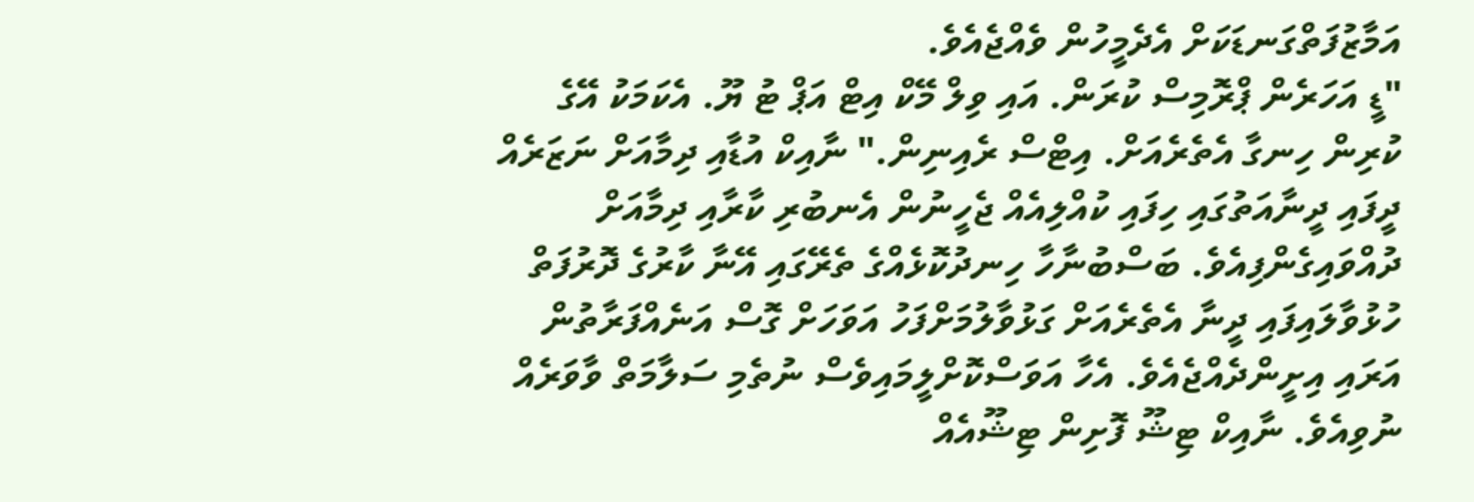އަމާޒުފަތްގަނޑަކަށް އެދެމީހުން ވެއްޖެއެވެ.
"ޑީ އަހަރެން ޕްރޮމިސް ކުރަން. އައި ވިލް މޭކް އިޓް އަޕް ޓު ޔޫ. އެކަމަކު އޭގެ ކުރިން ހިނގާ އެތެރެއަށް. އިޓްސް ރެއިނިން." ނާއިކް އުޑާއި ދިމާއަށް ނަޒަރެއް ދީފައި ދީނާއަތުގައި ހިފައި ކުއްލިއެއް ޖެހީނުން އެނބުރި ކާރާއި ދިމާއަށް ދުއްވައިގެންފިއެވެ. ބަސްބުނާހާ ހިނދުކޮޅެއްގެ ތެރޭގައި އޭނާ ކާރުގެ ދޮރުފަތް ހުޅުވާލައިފައި ދީނާ އެތެރެއަށް ގަޅުވާލުމަށްފަހު އަވަހަށް ގޮސް އަނެއްފަރާތުން އަރައި އިށީންދެއްޖެއެވެ. އެހާ އަވަސްކޮށްލީމައިވެސް ނުތެމި ސަލާމަތް ވާވަރެއް ނުވިއެވެ. ނާއިކް ޓިޝޫ ފޮށިން ޓިޝޫއެއް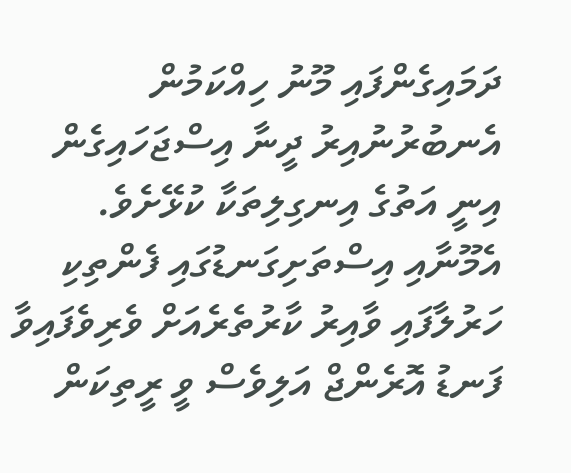ދަމައިގެންފައި މޫނު ހިއްކަމުން އެނބުރުނުއިރު ދީނާ އިސްޖަހައިގެން އިނީ އަތުގެ އިނގިލިތަކާ ކުޅޭށެވެ. އެމޫނާއި އިސްތަށިގަނޑުގައި ފެންތިކި ހަރުލާފައި ވާއިރު ކާރުތެރެއަށް ވެރިވެފައިވާ ފަނޑު އޮރެންޖް އަލިވެސް ވީ ރީތިކަން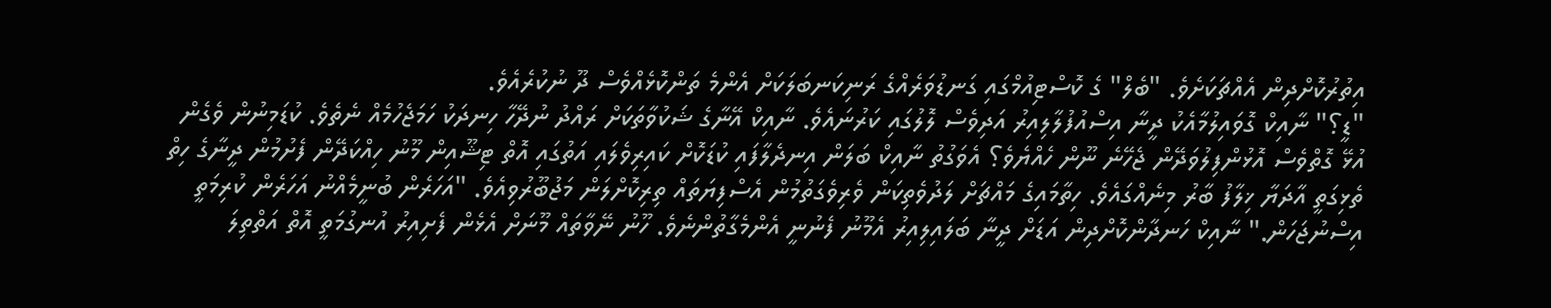އިތުރުކޮށްދިން އެއްޗަކަށެވެ. "ބެލް" ގެ ކޮސްޓިއުމްގައި ގަނޑުވަރެއްގެ ރަނިކަނބަލަކަށް އެންމެ ތަންކޮޅެއްވެސް ދޫ ނުކުރެއެވެ.
"ޑީ؟" ނާއިކް ގޮވައިލުމާއެކު ދީނާ އިސްއުފުލާލިއިރު އަދިވެސް ލޮލުގައި ކަރުނައެވެ. ނާއިކް އޭނާގެ ޝަކުވާތަކަށް ރައްދު ނުދޭހާ ހިނދަކު ހަމަޖެހުމެއް ނެތެވެ. ކުޑަމިނުން ވެގެން އުޅޭ ގޮތްވެސް އޮޅުންފިލުވަދޭން ޖެހޭނެ ނޫން ހެއްޔެވެ؟ އެވަގުތު ނާއިކް ބަލަން އިނދެލާފައި ކުޑަކޮށް ކައިރިވެލައި އަތުގައި އޮތް ޓިޝޫއިން މޫނު ހިއްކަދޭން ފެށުމުން ދީނާގެ ހިތް ތެޅިގަތީ އާދަޔާ ޚިލާފު ބާރު މިނެއްގައެވެ. ހިތާމައިގެ މައްޗަށް ލަދުވެތިކަން ވެރިވެގަތުމުން އެސްފިޔަތައް ތިރިކޮށްލަން މަޖުބޫރުވިއެވެ. "އަހަރެން ބުނީމެއްނު އަހަރެން ކުރިމަތީ އިސްނުޖަހަން." ނާއިކް ހަނދާންކޮށްދިން އަޑަށް ދީނާ ބަލައިލިއިރު އެމޫނު ފެނުނީ އެންމެގާތުންނެވެ. ހޫނު ނޭވާތައް މޫނަށް އެޅެން ފެށިއިރު އުނގުމަތީ އޮތް އަތްތިލަ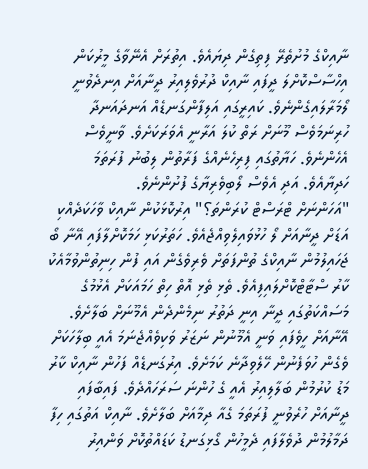ނާއިކްގެ މުށުތެރޭ ފިތިގެން ދިޔައެވެ. އިތުރަށް އެނޭވާގެ މީރުކަން އިހްސާސްކޮށްލަ ދީފައި ނާއިކް ދުރުވެލިއިރު ދީނާއަށް އިނދެވުނީ ލޯމަރާލައިގެންނެވެ. ކައިރީގައި އަލިފާންގަނޑެއް އަނދައަނދާ ހުރިނަމަވެސް މޫނަށް ރަތް ކުލަ އަރާނީ އެވަރަކަށެވެ. ވާނީވެސް އެހެންނެވެ. ހަޔާތުގައި ފިރިހެނެއްގެ ފަރާތުން ލިބުނު ފުރަތަމަ ހަދިޔާއެވެ. އަދި އެވެސް ލޯބިވެރިޔާގެ ފުށުންނެވެ.
"އަހަންނަށް ޓްރަސްޓް ކުރަންތަ؟" އިރުކޮޅަކުން ނާއިކް ވާހަކަދެއްކި އަޑަށް ދީނާއަށް ލޯ ހުޅުވައިލެވިއްޖެއެވެ. ހަތަރުކަޅި ހަމަކޮށްލާފައި އޭނާ ބޯ ޖަހައިލުމުން ނާއިކްގެ ތުންފަތަށް ވެރިވެގެން އައި ފުން ހިނިތުންވުމާއެކު ކާރު ސްޓާޓްކޮށްލައިފިއެވެ. ތެޅި ތެޅި އޮތް ހިތް ހަމައަކަށް އެޅުމުގެ މަސައްކަތުގައި ދީނާ އިނީ ދަތުރު ނިމެންދެން އެމޫނަށް ބަލާށެވެ. އޭނާއަށް ހީވެފައި ވަނީ އެމޫނުން ނަޒަރު ވަކިވެއްޖެނަމަ އެއީ ބިލާހަކަށް ވެގެން ހުވަފެނުން ހޭލެވިދާނެ ކަމަށެވެ. އިރުގަނޑެއް ފަހުން ނާއިކް ކާރު މަޑު ކުރުމުން ބަލާލިއިރު އެއީ ގެ ހުންނަ ސަރަހައްދެވެ. ފައިބާފައި ދީނާއަށް ހުރެވުނީ ފުރަތަމަ ގެއާ ދިމާއަށް ބަލާށެވެ. ނާއިކް އަތުގައި ހިފާ ދަމާލުމުން ދުވެލާފައި ދެމީހުން ގޯޅިގަނޑު ކަޑައްތުކޮށް ވަންއިރު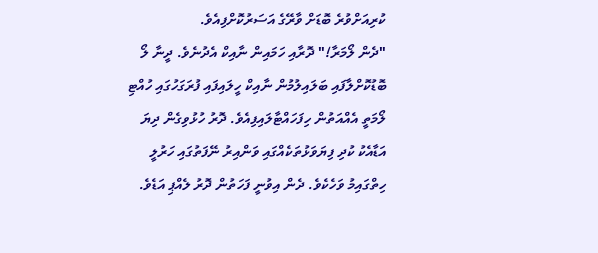ކުރިއަށްވުރެ ބޮޑަށް ވާރޭގެ އަސަރުކޮށްފިއެވެ.
"ދެން ލޯމަރާ!" ދޮރާއި ހަމައިން ނާއިކް އެދުނެވެ. ދީނާ ލޯ ބޮޑުކޮށްލާފައި ބަލައިލުމުން ނާއިކް ހީލައިފައި ފުރަގަހުގައި ހުއްޓި ލޯމަތީ އެއްއަތުން ހިފަހައްޓާލައިފިއެވެ. ދޮރު ހުޅުވިގެން ދިޔަ އަޑާއެކު ކުދި ފިޔަވަޅުތަކެއްގައި ވަންއިރު ނޭފަތުގައި ހަރުލީ ހިތްގައިމު ވަހެކެވެ. ދެން އިވުނީ ފަހަތުން ދޮރު ލެއްޕި އަޑެވެ.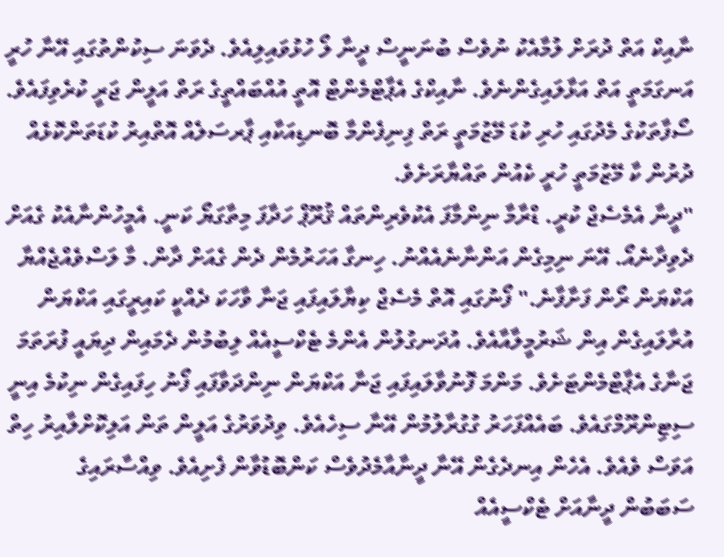ނާއިކް އަތް ދުރަށް ލުމާއެކު ނުވެސް ބުނަނީސް ދީނާ ލޯ ހުޅުވައިލިއެވެ. ދެވަނަ ސިކުންތުގައި އޭނާ ހުރީ އަނގަމަތީ އަތް އަޅާލައިގެންނެވެ. ނާއިކްގެ އެޕާޓްމެންޓް އޮތީ އުއްބައްތީގެ ރަތް އަލީން ޖަރީ ކުރެވިފައެވެ. ސޯފާތަކުގެ މެދުގައި ހުރި ކުޑަ މޭޒުމަތީ ރަތް ފިނިފެންމާ ބޮނޑިއަކާއި ޕާރސަލެއް އޮތްއިރު ކުޑަތަންކޮޅެއް ދުރުން ކާ މޭޒުމަތީ ހުރީ ކެއުން ތައްޔާރަށެވެ.
"ދީނާ އެމެސެޖް ކުރީ. ޑްރާމާ ނިންމާފަ އެކުވެރިންތައް ޤުރޫޕް ހަދާފަ މިތާގަޔޯ ކަނީ. އެމީހުންނާއެކު ގެއަށް ދެވިދާނެއޯ. އޭނަ ނިމިގެން އަންނާނެއެއްނު. ހިނގާ އަހަރުމެން ދެން ގެއަށް ދާން. މާ ލަސްވެއްޖެއްޔާ އަކްޔަން ރޯން ފަށާފާނެ." ފޯނުގައި އޮތް މެސެޖް ކިޔާލައިފައި ޖަނާ ވާހަކަ ދެއްކީ ކައިރީގައި އަކްޔަން އުރާލައިގެން އިން ޝަރުމީލާއާއެވެ. އުދަނގުލުން އެންމެ ޓެކްސީއެއް ލިބުމުން ދެމައިން ދިޔައީ ފުރަތަމަ ޖަނާގެ އެޕާޓްމެންޓަށެވެ. މަންމަ ފޮނުވާލައިފައި ޖަނާ އަކްޔަން ނިންދަވާފައި ފޯނު ހިފައިގެން ނިކުމެ އިނީ ސިޓިންރޫމްގައެވެ. ބައެއްފަހަރު ގުގުރާލުމުން އޭނާ ސިހެއެވެ. ވިދުވަރުގެ އަލީން ތަން އަލިކޮށްލާއިރު ހިތް އަވަސް ވެއެވެ. އެހެން އިނދެގެން އޭނާ ދީނާއާމެދުވެސް ކަންބޮޑުވާން ފެށިއެވެ. ވިއްސާރައިގެ ސަބަބުން ދީނާއަށް ޓެކްސީއެއް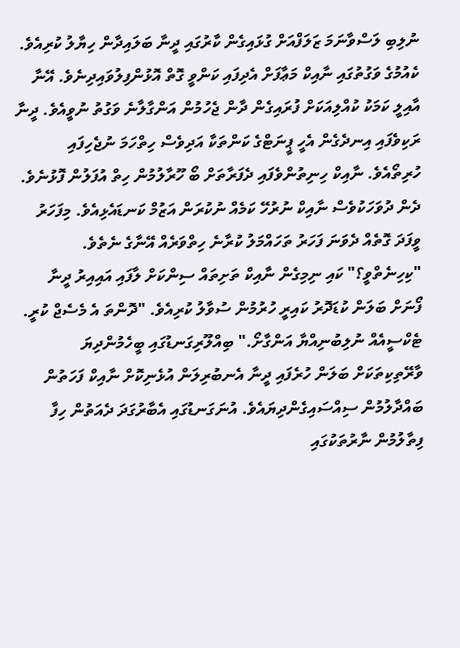ނުލިބި ލަސްވާނަމަ ޒަލަފްއަށް ގުޅައިގެން ކާރުގައި ދީނާ ބަލައިދާން ހިޔާލު ކުރިއެވެ.
ކެއުމުގެ ވަގުތުގައި ނާއިކް މަޢާފަށް އެދިފައި ކަންވީ ގޮތް އޮޅުންފިލުވައިދިނެވެ. އޭނާ އާއިލީ ކަމަކު ކުއްލިއަކަށް ފުރައިގެން ދާން ޖެހުމުން އަންގާލާނެ ވަގުތު ނުވީއެވެ. ދީނާ ރަކިވެފައި އިނދެގެން އެހީ ޕީނަޓްގެ ކަންތަކާ އަދިވެސް ހިތްހަމަ ނުޖެހިފައި ހުރިތޯއެވެ. ނާއިކް ހިނިތުންވެފައި ދެފަރާތަށް ބޯ ހޫރާލުމުން ހިތް އުފަލުން ފޮޅުނެވެ. ދެން ދުވަހަކުވެސް ނާއިކް ނުރުހޭ ކަމެއް ނުކުރަން އަޒުމް ކަނޑައެޅިއެވެ. މިފަހަރު ވީފަދަ ގޮތެއް ދެވަނަ ފަހަރު ތަހައްމަލު ކުރާނެ ހިތްވަރެއް އޭނާގެ ނެތެވެ.
"ކިހިނެތްވީ؟" ކައި ނިމިގެން ނާއިކް ތަށިތައް ސިންކަށް ލާފައި އައިއިރު ދީނާ ފޯނަށް ބަލަން ކުޑަދޮރު ކައިރީ ހުރުމުން ސުވާލު ކުރިއެވެ. "ދޮންތަ އެ މެސެޖް ކުރީ. ޓެކްސީއެއް ނުލިބުނިއްޔާ އަންގާށޯ." ބިއްލޫރިގަނޑުގައި ބީހެމުންދިޔަ ވާރޭތިކިތަކަށް ބަލަން ހުރެފައި ދީނާ އެނބުރިލަން އުޅެނިކޮށް ނާއިކް ފަހަތުން ބައްދާލުމުން ސިއްސައިގެންދިޔައެވެ. އުނަގަނޑުގައި އެބާރުގަދަ ދެއަތުން ހިފާ ފިތާލުމުން ނާރުތަކުގައި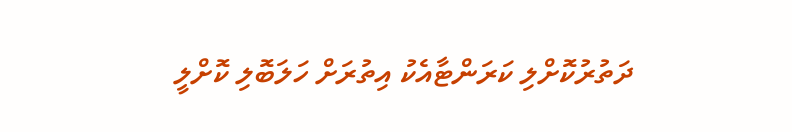ދަތުރުކޮށްލި ކަރަންޓާއެކު އިތުރަށް ހަލަބޮލި ކޮށްލީ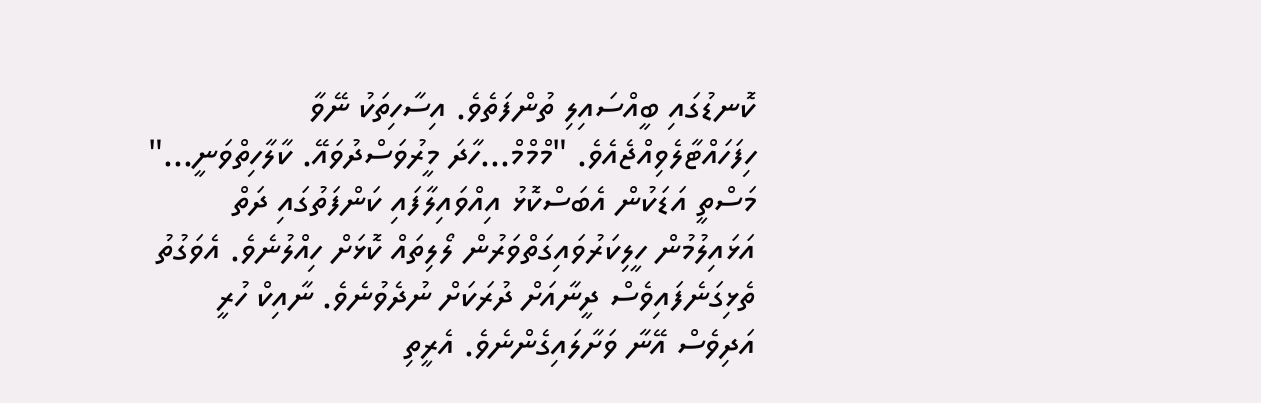ކޮނޑުގައި ބީއްސައިލި ތުންފަތެވެ. އިސާހިތަކު ނޭވާ ހިފަހައްޓާލެވިއްޖެއެވެ. "މްމްމް...ހާދަ މީރުވަސްދުވައޭ. ކާލާހިތްވަނީ..." މަސްތީ އަޑަކުން އެބަސްކޮޅު އިއްވައިލާފައި ކަންފަތުގައި ދަތް އަޅައިލުމުން ހީލިކަރުވައިގަތްވަރުން ލޯލިތައް ކޮޅަށް ހިއްލުނެވެ. އެވަގުތު ތެޅިގަނެފައިވެސް ދީނާއަށް ދުރަކަށް ނުދެވުނެވެ. ނާއިކް ހުރީ އަދިވެސް އޭނާ ވަށާލައިގެންނެވެ. އެރީތި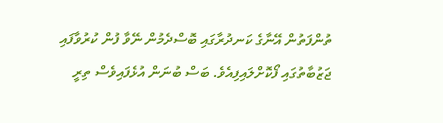ތުންފަތުން އޭނާގެ ކަނދުރާގައި ބޮސްދެމުން ނޭވާ ފުން ކުރުވާފައި ޖަޒުބާތުގައި ފޯކޮށްލައިފިއެވެ. ބަސް ބުނަން އުޅެފައިވެސް ތިރީ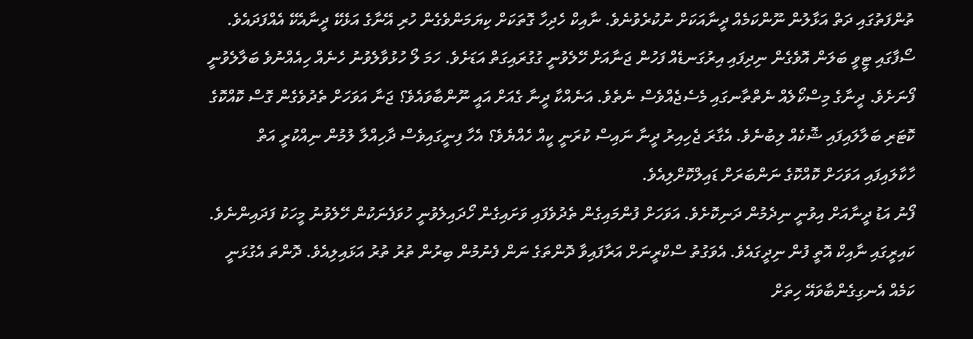ތުންފަތުގައި ދަތް އަޅާލުން ނޫންކަމެއް ދީނާއަކަށް ނުކުރެވުނެވެ. ނާއިކް ހެދިހާ ގޮތަކަށް ކިޔަމަންވެގެން ހުރި އޭނާގެ އަޅެކޭ ދީނާއެކޭ އެއްފަދައެވެ.
ސޯފާގައި ޓީވީ ބަލަން އޮވެގެން ނިދިފައި އިރުގަނޑެއް ފަހުން ޖަނާއަށް ހޭލެވުނީ ގުގުރައިގަތް އަޑަށެވެ. ހަމަ ލޯ ހުޅުވާލެވުނު ހެނެއް ހިއެއްނުވެ ބަލާލެވުނީ ފޯނަށެވެ. ދީނާގެ މިސްކޯލެއް ނެތްތާނގައި މެސެޖެއްވެސް ނެތެވެ. އަނެއްކާ ދީނާ ގެއަށް އައީ ނޫންބާވައެވެ؟ ޖަނާ އަވަހަށް ތެދުވެގެން ގޮސް ކޮއްކޮގެ ކޮޓަރި ބަލާލައިފައި ޝޮކެއް ލިބުނެވެ. އެގާރަ ޖެހިއިރު ދީނާ ނައިސް ކުރަނީ ކީއް ހެއްޔެވެ؟ އެހާ ފިނީގައިވެސް ދާހިއްލާ ލުމުން ނިއްކުރީ އަތް ހާކާލައިފައި އަވަހަށް ކޮއްކޮގެ ނަންބަރަށް ޑައިލްކޮށްލިއެވެ.
ފޯނު އަޑު ދީނާއަށް އިވުނީ ނިދެމުން ދަނިކޮށެވެ. އަވަހަށް ފުންމައިގެން ތެދުވެފައި ވަށައިގެން ހޯދައިލެވުނީ ހުވަފެނަކުން ހޭލެވުނު މީހަކު ފަދައިންނެވެ. ކައިރީގައި ނާއިކް އޮތީ ފުން ނިދީގައެވެ. އެވަގުތު ސްކްރީނަށް އަރާފައިވާ ދޮންތަގެ ނަން ފެނުމުން ބިރުން ތުރު ތުރު އަޅައިލިއެވެ. ދޮންތަ އެގުޅަނީ ކަމެއް އެނގިގެންބާވައޭ ހިތަށް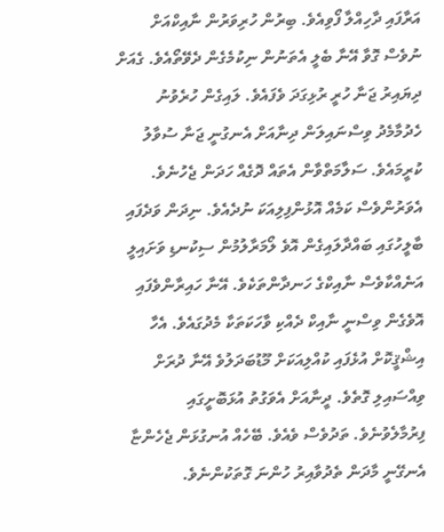އަރާފައި ދާހިއްލާ ފޯވިއެވެ. ބިރުން ހުރިވަރުން ނާއިކްއަށް ނުވެސް ގޮވާ އޭނާ ބެލީ އެތަނުން ނިކުމެގެން ދެވޭތޯއެވެ. ގެއަށް ދިޔައިރު ޖަނާ ހުރީ ރުޅިގަދަ ވެފައެވެ. ލައިގެން ހުރެވުނު ހެދުމާމެދު ވިސްނައިލަން ދިނާއަށް އެނގުނީ ޖަނާ ސުވާލު ކުރީމައެވެ. ސަލާމަތްވާން އެތައް ދޮގެއް ހަދަން ޖެހުނެވެ. އެވަރުންވެސް ކަމެއް އޮޅުންފިލިއަކަ ނުދެއެވެ. ނިދަން ވަދެފައި ބާލީހުގައި ބައްދާލައިގެން އޮވެ ލޯމަރާލުމުން ސިކުނޑި ވަށައިލީ އަނެއްކާވެސް ނާއިކްގެ ހަނދާންތަކެވެ. އޭނާ ހައިރާންވެފައި އޮވެގެން ވިސްނީ ނާއިކް ދެއްކި ވާހަކަތަކާ މެދުގައެވެ. އެހާ އިޝްޤީކޮށް އުޅެފައި ކުއްލިއަކަށް މޫޑުބަދަލުވެ އޭނާ ދުރަށް ވިއްސައިލި ގޮތެވެ. ދީނާއަށް އެވަގުތު އުޅަބޮށީގައި ފިރުމާލެވުނެވެ. ތަދުވެސް ވެއެވެ. ބޭހެއް އުނގުޅަން ޖެހެންޏާ އެނގޭނީ މާދަން ތެދުވާއިރު ހުންނަ ގޮތަކުންނެވެ.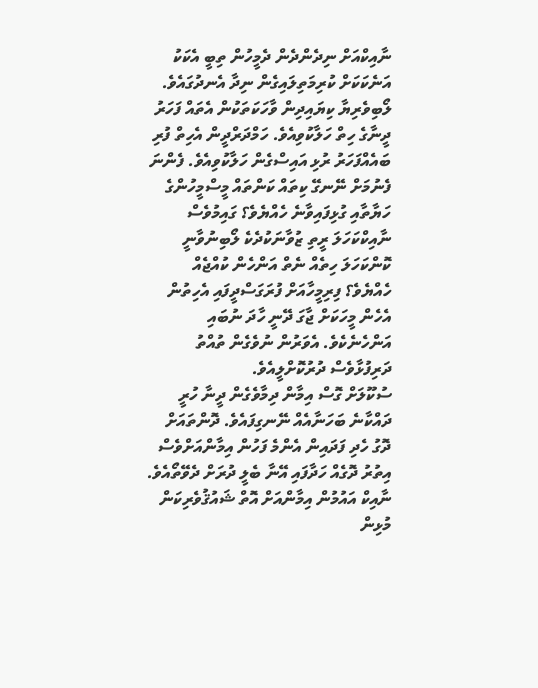ނާއިކްއަށް ނިދެންދެން ދެމީހުން ތިބީ އެކަކު އަނެކަކަށް ކުރިމަތިލައިގެން ނިދާ އެނދުގައެވެ. ލޯބިވެރިޔާ ކިޔައިދިން ވާހަކަތަކުން އެތައް ފަހަރު ދީނާގެ ހިތް ހަލާކުވިއެވެ. ހަމްދަރްދީން އެހިތް ފުރި ބައެއްފަހަރު ރުޅި އައިސްގެން ހަލާކުވިއެވެ. ފެންނަ ފެނުމަށް ނޭނގޭ ކިތައް ކަންތައް މީސްމީހުންގެ ހަޔާތާއި ގުޅިފައިވާނެ ހެއްޔެވެ؟ ގައިމުވެސް ނާއިކްކަހަލަ ރީތި ޒުވާނަކުދެކެ ލޯބިނުވާނީ ކޮންކަހަލަ ހިތެއް ނެތް އަންހެން ކުއްޖެއް ހެއްޔެވެ؟ ފިރިމީހާއަށް ފުރަގަސްދީފައި އެހިތުން އެހެން މީހަކަށް ޖާގަ ދޭނީ ހާދަ ނުބައި އަންހެނެކެވެ. އެވަރުން ނުވެގެން ތުއްތު ދަރިފުޅާވެސް ދުރުކޮށްލީއެވެ.
ސުކޫލަށް ގޮސް އިމާން ދިމާވެގެން ދީނާ ހުރީ ދައްކާނެ ބަހަނާއެއް ނޭނގިފައެވެ. ދޮންތައަށް ދޮގު ހެދި ފަދައިން އެންމެ ފަހުން އިމާންއަށްވެސް އިތުރު ދޮގެއް ހަދާފައި އޭނާ ބެލީ ދުރަށް ދެވޭތޯއެވެ. ނާއިކް އައުމުން އިމާންއަށް އޮތް ޝައުޤުވެރިކަން މުޅިން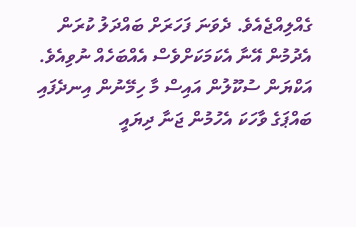ގެއްލިއްޖެއެވެ. ދެވަނަ ފަހަރަށް ބައްދަލު ކުރަން އެދުމުން އޭނާ އެކަމަކަށްވެސް އެއްބަހެއް ނުވިއެވެ.
އަކްޔަން ސުކޫލުން އައިސް މާ ހިމޭނުން އިނދެފައި ބައްޕަގެ ވާހަކަ އެހުމުން ޖަނާ ދިޔައީ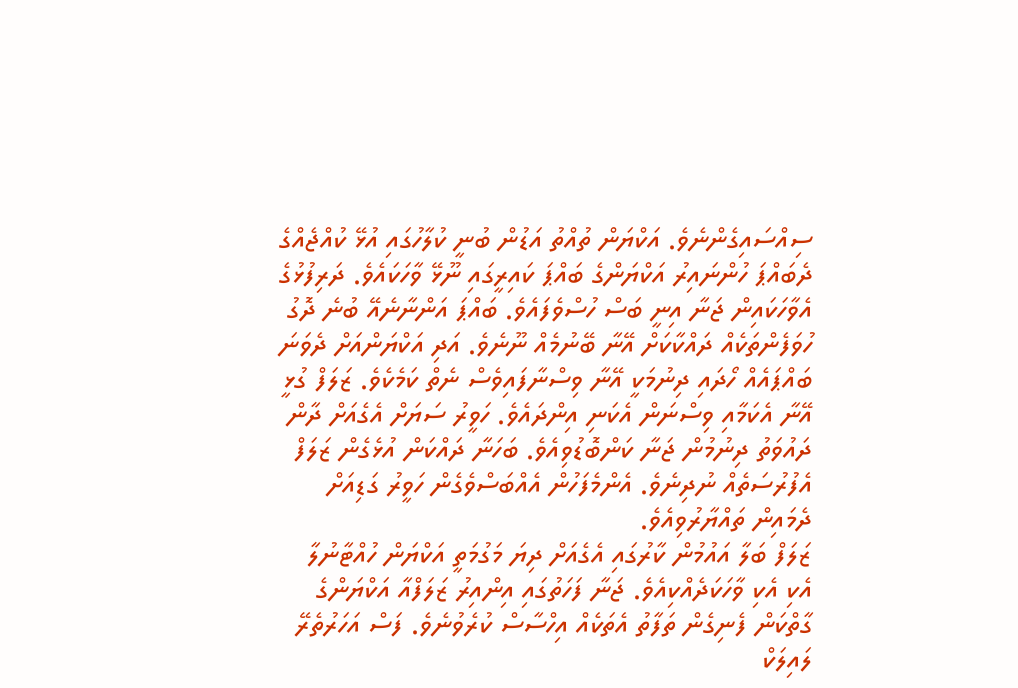ސިއްސައިގެންނެވެ. އަކްޔަން ތުއްތު އަޑުން ބުނީ ކުލާހުގައި އުޅޭ ކުއްޖެއްގެ ދެބައްޕަ ހުންނައިރު އަކްޔަންގެ ބައްޕަ ކައިރީގައި ނޫޅޭ ވާހަކައެވެ. ދަރިފުޅުގެ އެވާހަކައިން ޖަނާ އިނީ ބަސް ހުސްވެފައެވެ. ބައްޕަ އަންނާނެއޭ ބުނެ ދޮގު ހުވަފެންތަކެއް ދައްކާކަށް އޭނާ ބޭނުމެއް ނޫނެވެ. އަދި އަކްޔަންއަށް ދެވަނަ ބައްޕައެއް ހޯދައި ދިނުމަކީ އޭނާ ވިސްނާފައިވެސް ނެތް ކަމެކެވެ. ޒަލަފް ގުޅީ އޭނާ އެކަމާއި ވިސްނަން އެކަނި އިންދައެވެ. ހަވީރު ސަޔަށް އެގެއަށް ދާން ދައުވަތު ދިނުމުން ޖަނާ ކަންބޮޑުވިއެވެ. ބަހަނާ ދައްކަން އުޅެގެން ޒަލަފް އެފުރުސަތެއް ނުދިނެވެ. އެންމެފަހުން އެއްބަސްވެގެން ހަވީރު ގަޑިއަށް ދެމައިން ތައްޔާރުވިއެވެ.
ޒަލަފް ބަލާ އައުމުން ކާރުގައި އެގެއަށް ދިޔަ މަގުމަތީ އަކްޔަން ހުއްޓާނުލާ އެކި އެކި ވާހަކަދެއްކިއެވެ. ޖަނާ ފަހަތުގައި އިންއިރު ޒަލަފްއާ އަކްޔަންގެ ގާތްކަން ފެނިގެން ތަފާތު އެތަކެއް އިހްސާސް ކުރެވުނެވެ. ފަސް އަހަރުތެރޭ ލައިލަކް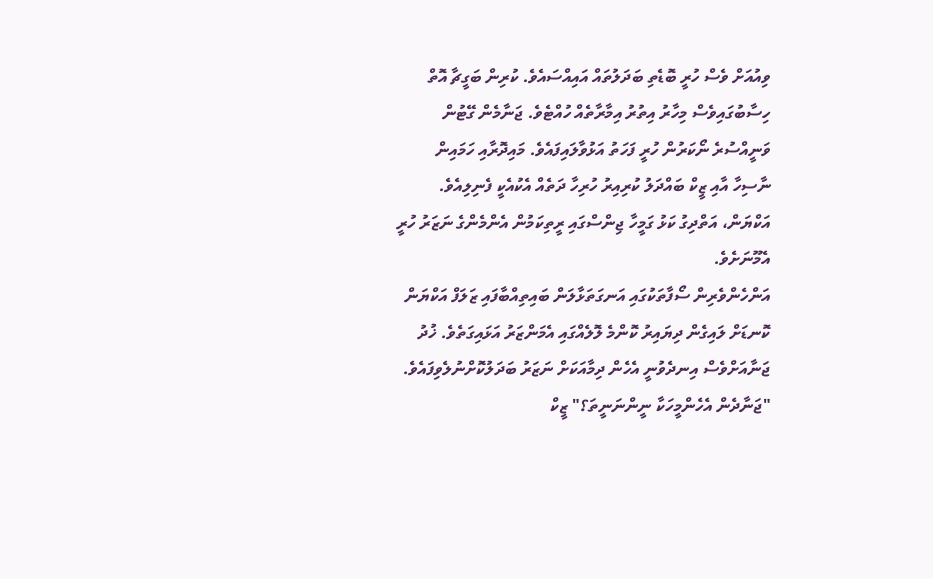ވިއުއަށް ވެސް ހުރީ ބޮޑެތި ބަދަލުތައް އައިއްސައެވެ. ކުރިން ބަގީޗާ އޮތް ހިސާބުގައިވެސް މިހާރު އިތުރު އިމާރާތެއް ހުއްޓެވެ. ޖަނާމެން ގޭޓުން ވަނީއްސުރެ ނޯކަރުން ހުރީ ފަހަތު އަޅުވާލައިފައެވެ. މައިދޮރާއި ހަމައިން ނާސިހާ އާއި ޒީކް ބައްދަލު ކުރިއިރު ހުރިހާ ދަތެއް އެކުއެކީ ފެނިލިއެވެ. އަކްޔަން، އަތްދިގު ކަޅު ގަމީހާ ޖިންސްގައި ރީތިކަމުން އެންމެންގެ ނަޒަރު ހުރީ އެމޫނަށެވެ.
އަންހެންވެރިން ސޯފާތަކުގައި އަނގަތަޅާލަން ބައިތިއްބާފައި ޒަލަފް އަކްޔަން ކޮނޑަށް ލައިގެން ދިޔައިރު ކޮންމެ ލޮލެއްގައި އެމަންޒަރު އަޅައިގަތެވެ. ޚުދު ޖަނާއަށްވެސް އިނދެވުނީ އެހެން ދިމާއަކަށް ނަޒަރު ބަދަލުކޮށްނުލެވިފައެވެ.
"ޖަނާދެން އެހެންމީހަކާ ނީންނަނީތަ؟" ޒީކް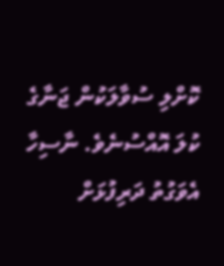ކޮށްލި ސުވާލަކުން ޖަނާގެ ކުލަ އޮއްސުނެވެ. ނާސިހާ އެވަގުތު ދަރިފުޅަށް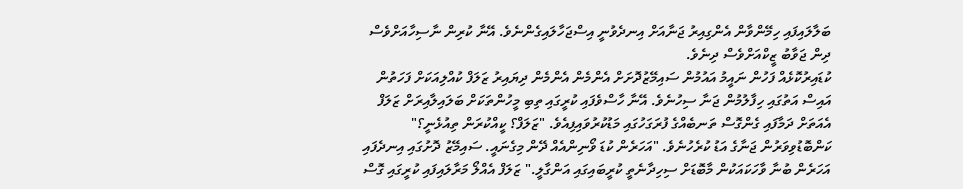ބަލާލައިފައި ހިމޭންވާން އެންގިއިރު ޖަނާއަށް އިނދެވުނީ އިސްޖަހާލައިގެންނެވެ. އޭނާ ކުރިން ނާސިހާއަށްވެސް ދިން ޖަވާބު ޒީކްއަށްވެސް ދިނެވެ.
ކުޑައިރުކޮޅެއް ފަހުން ނައީމު އައުމުން ސައިމޭޒުދޮށަށް އެންމެން އެންމެން ދިޔައިރު ޒަލަފް ކުއްލިއަކަށް ފަހަތުން އައިސް އަތުގައި ހިފާލުމުން ޖަނާ ސިހުނެވެ. އޭނާ ހާސްވެފައި ކުރީގައި ތިބި މީހުންތަކަށް ބަލައިލާއިރަށް ޒަލަފް އެއަތަށް ދަމާފައި ގެންގޮސް ތަނބެއްގެ ފުރަގަހުގައި މަޑުކުރުވައިފިއެވެ. "ޒަލަފް؟ ކީއްކުރަން ތިއުޅެނީ؟" ކަންބޮޑުވިވަރުން ޖަނާގެ އަޑު ކުރެހުނެވެ. "އަހަރެން ކުޑަ ވޯނިންއެއް ދޭން މިގެނައީ. ސައިމޭޒު ދޮށުގައި އިނދެފައި އަހަރެން ބުނާ ވާހަކައަކުން މާބޮޑަށް ސިހިދާނެތީ ކުރީބައިގައި އަންގާލީ." ޒަލަފް އެއްލޯ މަރާލައިފައި ކުރީގައި ގޮސް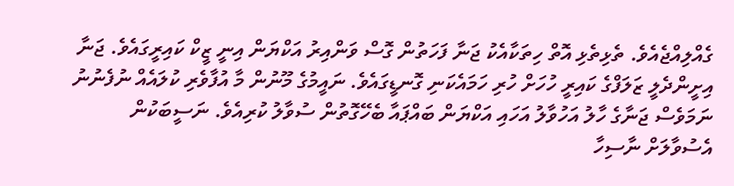ގެއްލިއްޖެއެވެ. ތެޅިތެޅި އޮތް ހިތަކާއެކު ޖަނާ ފަހަތުން ގޮސް ވަންއިރު އަކްޔަން އިނީ ޒީކް ކައިރީގައެވެ. ޖަނާ އިށީންދެލީ ޒަލަފްގެ ކައިރީ ހުހަށް ހުރި ހަމައެކަނި ގޮނޑީގައެވެ. ނައީމުގެ މޫނުން މާ އުފާވެރި ކުލައެއް ނުފެނުނު ނަމަވެސް ޖަނާގެ ހާލު އަހުވާލު އަހައި އަކްޔަން ބައްޕައާ ބެހޭގޮތުން ސުވާލު ކުރިއެވެ. ނަސީބަކުން އެސުވާލަށް ނާސިހާ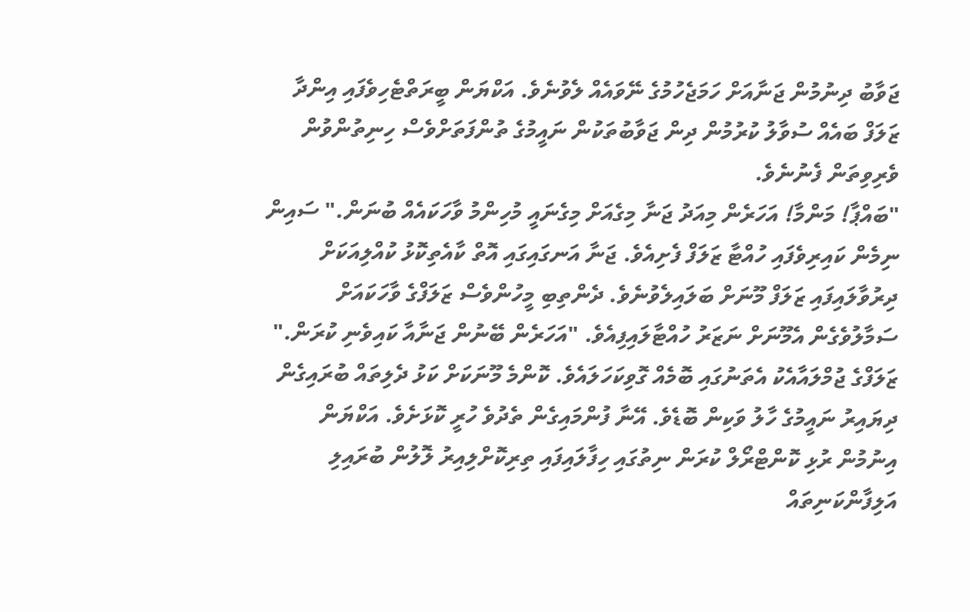ޖަވާބު ދިނުމުން ޖަނާއަށް ހަމަޖެހުމުގެ ނޭވައެއް ލެވުނެވެ. އަކްޔަން ބީރަތްޓެހިވެފައި އިންދާ ޒަލަފް ބައެއް ސުވާލު ކުރުމުން ދިން ޖަވާބުތަކުން ނައީމުގެ ތުންފަތަށްވެސް ހިނިތުންވުން ވެރިވިތަން ފެނުނެވެ.
"ބައްޕާ! މަންމާ! އަހަރެން މިއަދު ޖަނާ މިގެއަށް މިގެނައީ މުހިންމު ވާހަކައެއް ބުނަން." ސައިން ނިމެން ކައިރިވެފައި ހުއްޓާ ޒަލަފް ފެށިއެވެ. ޖަނާ އަނގައިގައި އޮތް ކާއެތިކޮޅު ކުއްލިއަކަށް ދިރުވާލައިފައި ޒަލަފް މޫނަށް ބަލައިލެވުނެވެ. ދެންތިބި މީހުންވެސް ޒަލަފްގެ ވާހަކައަށް ސަމާލުވެގެން އެމޫނަށް ނަޒަރު ހުއްޓާލައިފިއެވެ. "އަހަރެން ބޭނުން ޖަނާއާ ކައިވެނި ކުރަން." ޒަލަފްގެ ޖުމްލައާއެކު އެތަނުގައި ބޮމެއް ގޮވިކަހަލައެވެ. ކޮންމެ މޫނަކަށް ކަޅު ދެލިތައް ބުރައިގެން ދިޔައިރު ނައީމުގެ ހާލު ވަކިން ބޮޑެވެ. އޭނާ ފުންމައިގެން ތެދުވެ ހުރީ ކޮޅަށެވެ. އަކްޔަން އިނުމުން ރުޅި ކޮންޓްރޯލް ކުރަން ނިތުގައި ހިފާލައިފައި ތިރިކޮށްލިއިރު ލޮލުން ބުރައިލި އަލިފާންކަނިތައް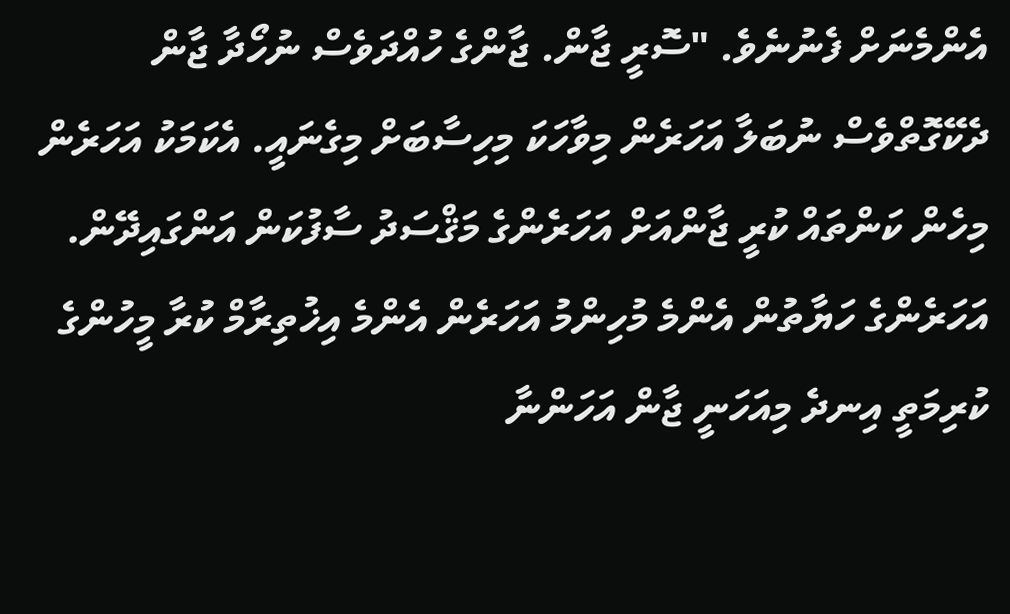އެންމެނަށް ފެނުނެވެ. "ސޮރީ ޖާން. ޖާންގެ ހުއްދަވެސް ނުހޯދާ ޖާން ދެކޭގޮތްވެސް ނުބަލާ އަހަރެން މިވާހަކަ މިހިސާބަށް މިގެނައީ. އެކަމަކު އަހަރެން މިހެން ކަންތައް ކުރީ ޖާންއަށް އަހަރެންގެ މަޤްސަދު ސާފުކަން އަންގައިދޭން. އަހަރެންގެ ހަޔާތުން އެންމެ މުހިންމު އަހަރެން އެންމެ އިޚުތިރާމް ކުރާ މީހުންގެ ކުރިމަތީ އިނދެ މިއަހަނީ ޖާން އަހަންނާ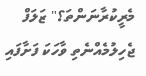މެރީކުރާނަންތަ؟" ޒަލަފް ޖެހިލުމެއްނެތި ވާހަކަ ފަށާފައި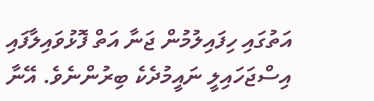އަތުގައި ހިފައިލުމުން ޖަނާ އަތް ފޮޅުވައިލާފައި އިސްޖަހައިލީ ނައީމުދެކެ ބިރުންނެވެ. އޭނާ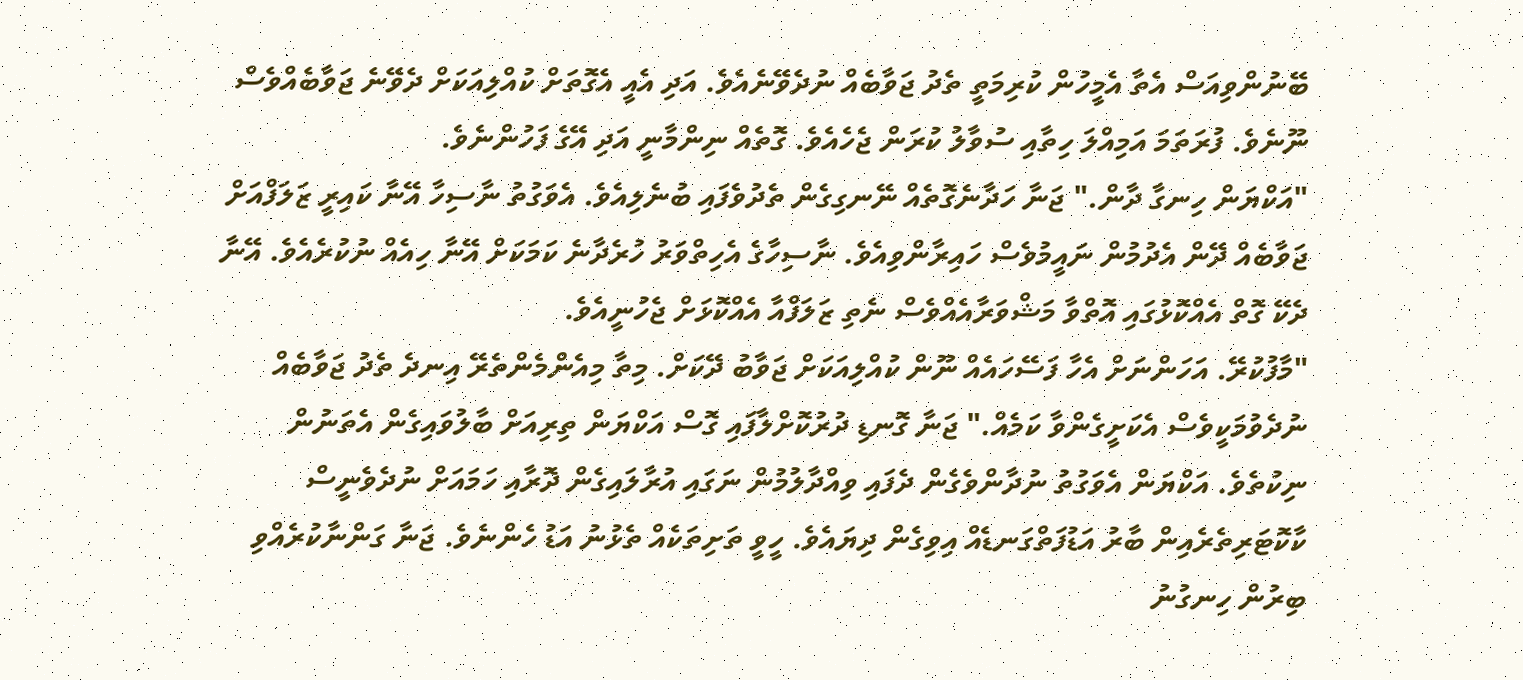ބޭނުންވިއަސް އެތާ އެމީހުން ކުރިމަތީ ތެދު ޖަވާބެއް ނުދެވޭނެއެވެ. އަދި އެއީ އެގޮތަށް ކުއްލިއަކަށް ދެވޭނެ ޖަވާބެއްވެސް ނޫނެވެ. ފުރަތަމަ އަމިއްލަ ހިތާއި ސުވާލު ކުރަން ޖެހެއެވެ. ގޮތެއް ނިންމާނީ އަދި އޭގެ ފަހުންނެވެ.
"އަކްޔަން ހިނގާ ދާން." ޖަނާ ހަދާނެގޮތެއް ނޭނގިގެން ތެދުވެފައި ބުނެލިއެވެ. އެވަގުތު ނާސިހާ އޭނާ ކައިރީ ޒަލަފްއަށް ޖަވާބެއް ދޭން އެދުމުން ނައީމުވެސް ހައިރާންވިއެވެ. ނާސިހާގެ އެހިތްވަރު ހުރެދާނެ ކަމަކަށް އޭނާ ހިއެއް ނުކުރެއެވެ. އޭނާ ދެކޭ ގޮތް އެއްކޮޅުގައި އޮތްވާ މަޝްވަރާއެއްވެސް ނެތި ޒަލަފްއާ އެއްކޮޅަށް ޖެހުނީއެވެ.
"މާފުކުރޭ. އަހަންނަށް އެހާ ފަސޭހައެއް ނޫން ކުއްލިއަކަށް ޖަވާބު ދޭކަށް. މިތާ މިއެންމެންތެރޭ އިނދެ ތެދު ޖަވާބެއް ނުދެވުމަކީވެސް އެކަށީގެންވާ ކަމެއް." ޖަނާ ގޮނޑި ދުރުކޮށްލާފައި ގޮސް އަކްޔަން ތިރިއަށް ބާލުވައިގެން އެތަނުން ނިކުތެވެ. އަކްޔަން އެވަގުތު ނުދާންވެގެން ދެފައި ވިއްދާލުމުން ނަގައި އުރާލައިގެން ދޮރާއި ހަމައަށް ނުދެވެނީސް ކާކޮޓަރިތެރެއިން ބާރު އަޑުފަތްގަނޑެއް އިވިގެން ދިޔައެވެ. ހީވީ ތަށިތަކެއް ތެޅުނު އަޑު ހެންނެވެ. ޖަނާ ގަންނާކުރެއްވި ބިރުން ހިނގުނު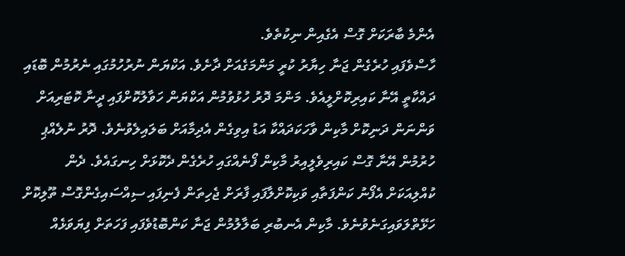އެންމެ ބާރަކަށް ގޮސް އެގެއިން ނިކުތެވެ.
ހާސްވެފައި ހުރެގެން ޖަނާ ހިޔާރު ކުރީ މަންމަގެއަށް ދާށެވެ. އަކްޔަން ނުރުހުމުގައި ނެރުމުން ބޮޑައި ދައްކާތީ އޭނާ ކައިރިކޮށްލީއެވެ. މަންމަ ދޮރު ހުޅުވުމުން އަކްޔަން ހަވާލުކޮށްފައި ދީނާ ކޮޓަރިއަށް ވަންނަން ދަނިކޮށް މާކިން ވާހަކަދައްކާ އަޑު އިވިގެން އެދިމާއަށް ބަލައިލެވުނެވެ. ދޮރު ނުލެއްޕި ހުރުމުން އޭނާ ގޮސް ކައިރިވެލީއިރު މާކިން ފޯނެއްގައި ހުރެގެން ދެކޮޅަށް ހިނގައެވެ. ދެން ކުއްލިއަކަށް އެފޯނު ކަންފަތާއި ވަކިކޮށްލާފައި ފާރަށް ޖެހިތަން ފެނިފައި ސިއްސައިގެންގޮސް ތޫލިކޮށް ހަޅޭތްލަވައިގަނެވުނެވެ. މާކިން އެނބުރި ބަލާލުމުން ޖަނާ ކަންބޮޑުވެފައި ފަހަތަށް ފިޔަވަޅެއް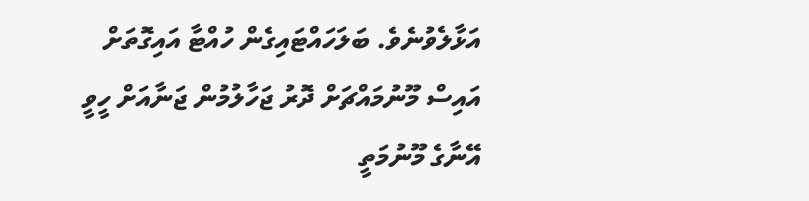އަޅާލެވުނެވެ. ބަލަހައްޓައިގެން ހުއްޓާ އައިގޮތަށް އައިސް މޫނުމައްޗަށް ދޮރު ޖަހާލުމުން ޖަނާއަށް ހީވީ އޭނާގެ މޫނުމަތީ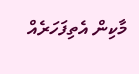މާކިން އެތިފަހަރެއް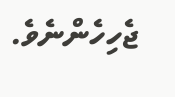ޖެހިހެންނެވެ.